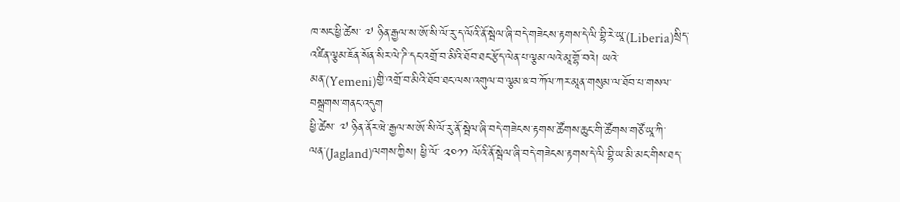ཁ་སང་ཕྱི་ཚེས་ ༧ ཉིན་རྒྱལ་ས་ཨོ་སི་ལོ་རུ་ད་ལོའི་ནོ་སྦེལ་ཞི་བདེ་གཟེངས་རྟགས་དེ་ལི་བྷི་རེ་ཡཱ་(Liberia)སྲིད་འཛིན་ལྕམ་ཇོན་སོན་སིར་ལེ་ཌི་དང་འགྲོ་བ་མིའི་ཐོབ་ཐང་རྩོད་ལེན་པ་ལྕམ་ལའེ་མཱ་གྷོ་བའེ། ཡའེ་མན་(Yemeni)གྱི་འགྲོ་བ་མིའི་ཐོབ་ཐང་ལས་འགུལ་བ་ལྕམ་ཋ་བ་ཀོལ་ཀར་མཱན་གསུམ་ལ་ཐོབ་པ་གསལ་བསྒྲགས་གནང་འདུག
ཕྱི་ཚེས་ ༧ ཉིན་ནོར་ཝེ་རྒྱལ་ས་ཨོ་སི་ལོ་རུ་ནོ་སྦེལ་ཞི་བདེ་གཟེངས་རྟགས་ཚོགས་ཆུང་གི་ཚོགས་གཙོ་ཡཱ་ཀི་ལན་(Jagland)ལགས་ཀྱིས། ཕྱི་ལོ་ ༢༠༡༡ ལོའི་ནོ་སྦེལ་ཞི་བདེ་གཟེངས་རྟགས་དེ་ལི་བྷི་ཡ་མི་མང་གིས་ཐད་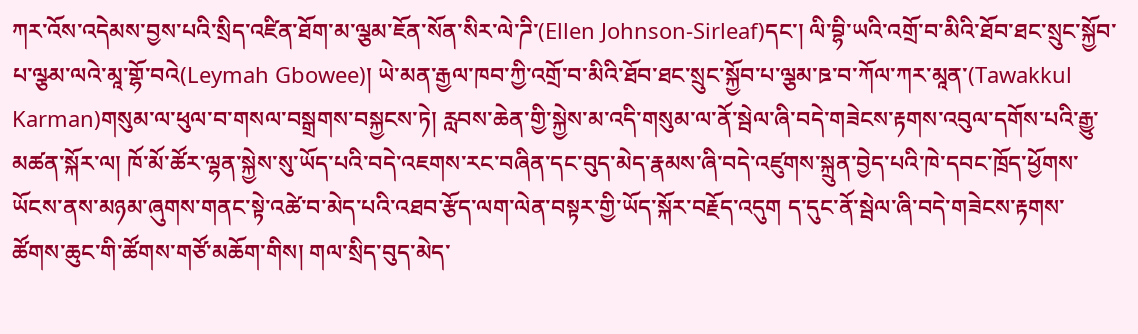ཀར་འོས་འདེམས་བྱས་པའི་སྲིད་འཛིན་ཐོག་མ་ལྕམ་ཇོན་སོན་སིར་ལེ་ཌི་(Ellen Johnson-Sirleaf)དང་། ལི་བྷི་ཡའི་འགྲོ་བ་མིའི་ཐོབ་ཐང་སྲུང་སྐྱོབ་པ་ལྩམ་ལའེ་མཱ་གྷོ་བའེ(Leymah Gbowee)། ཡེ་མན་རྒྱལ་ཁབ་ཀྱི་འགྲོ་བ་མིའི་ཐོབ་ཐང་སྲུང་སྐྱོབ་པ་ལྕམ་ཋ་བ་ཀོལ་ཀར་མཱན་(Tawakkul Karman)གསུམ་ལ་ཕུལ་བ་གསལ་བསྒྲགས་བསྐྱངས་ཏེ། རླབས་ཆེན་གྱི་སྐྱེས་མ་འདི་གསུམ་ལ་ནོ་སྦེལ་ཞི་བདེ་གཟེངས་རྟགས་འབུལ་དགོས་པའི་རྒྱུ་མཚན་སྐོར་ལ། ཁོ་མོ་ཚོར་ལྷན་སྐྱེས་སུ་ཡོད་པའི་བདེ་འཇགས་རང་བཞིན་དང་བུད་མེད་རྣམས་ཞི་བདེ་འཛུགས་སྐྲུན་བྱེད་པའི་ཁེ་དབང་ཁྲོད་ཕྱོགས་ཡོངས་ནས་མཉམ་ཞུགས་གནང་སྟེ་འཚེ་བ་མེད་པའི་འཐབ་རྩོད་ལག་ལེན་བསྟར་གྱི་ཡོད་སྐོར་བརྗོད་འདུག ད་དུང་ནོ་སྦེལ་ཞི་བདེ་གཟེངས་རྟགས་ཚོགས་ཆུང་གི་ཚོགས་གཙོ་མཆོག་གིས། གལ་སྲིད་བུད་མེད་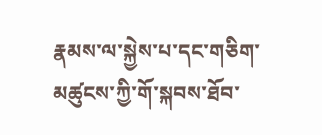རྣམས་ལ་སྐྱེས་པ་དང་གཅིག་མཚུངས་ཀྱི་གོ་སྐབས་ཐོབ་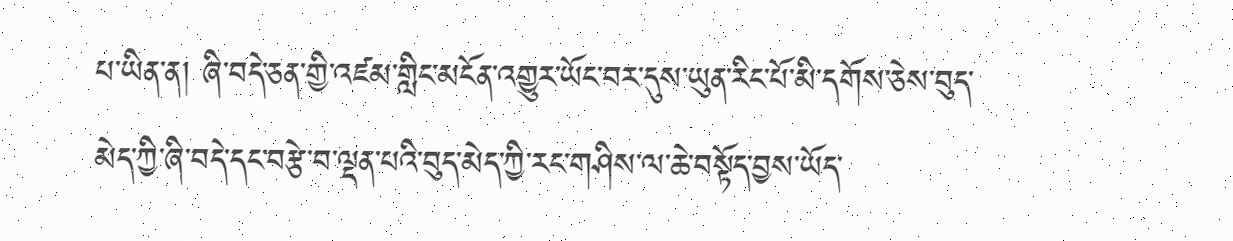པ་ཡིན་ན། ཞི་བདེ་ཅན་གྱི་འཛམ་གླིང་མངོན་འགྱུར་ཡོང་བར་དུས་ཡུན་རིང་པོ་མི་དགོས་ཅེས་བུད་མེད་ཀྱི་ཞི་བདེ་དང་བརྩེ་བ་ལྡན་པའི་བུད་མེད་ཀྱི་རང་གཤིས་ལ་ཆེ་བསྟོད་བྱས་ཡོད་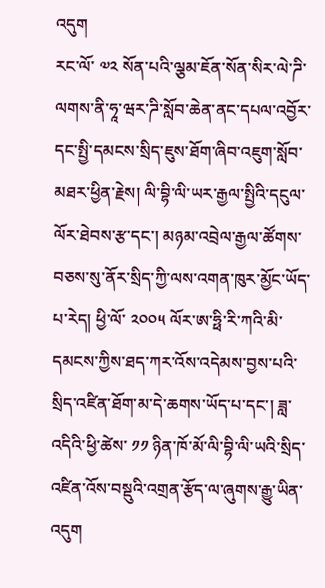འདུག
རང་ལོ་ ༧༢ སོན་པའི་ལྕམ་ཇོན་སོན་སིར་ལེ་ཌི་ལགས་ནི་ཧཱ་ཝར་ཌི་སློབ་ཆེན་ནང་དཔལ་འབྱོར་དང་སྤྱི་དམངས་སྲིད་ཇུས་ཐོག་ཞིབ་འཇུག་སློབ་མཐར་ཕྱིན་རྗེས། ལི་བྷི་ལི་ཡར་རྒྱལ་སྤྱིའི་དངུལ་ལོར་ཐེབས་རྩ་དང་། མཉམ་འབྲེལ་རྒྱལ་ཚོགས་བཅས་སུ་ནོར་སྲིད་ཀྱི་ལས་འགན་ཁུར་མྱོང་ཡོད་པ་རེད། ཕྱི་ལོ་ ༢༠༠༥ ལོར་ཨ་ཧྥི་རི་ཀའི་མི་དམངས་ཀྱིས་ཐད་ཀར་འོས་འདེམས་བྱས་པའི་སྲིད་འཛིན་ཐོག་མ་དེ་ཆགས་ཡོད་པ་དང་། ཟླ་འདིའི་ཕྱི་ཚེས་ ༡༡ ཉིན་ཁོ་མོ་ལི་བྷི་ལི་ཡའི་སྲིད་འཛིན་འོས་བསྡུའི་འགྲན་རྩོད་ལ་ཞུགས་རྒྱུ་ཡིན་འདུག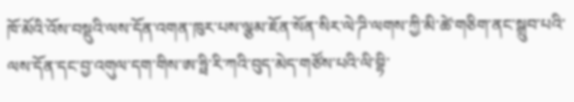ཁོ་མོའི་འོས་བསྡུའི་ལས་དོན་འགན་ཁུར་པས་ལྕམ་ཇོན་སོན་སིར་ལེ་ཌི་ལགས་ཀྱི་མི་ཚེ་གཅིག་ནང་སྒྲུབ་པའི་ལས་དོན་དང་བྱ་འགུལ་དག་གིས་ཨ་ཧྥི་རི་ཀའི་བུད་མེད་གཙོས་པའི་ལི་བྷི་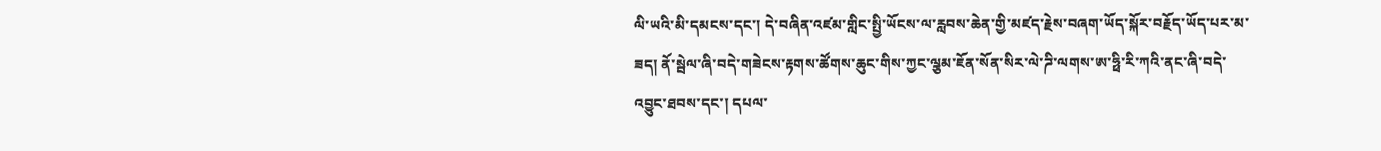ལི་ཡའི་མི་དམངས་དང་། དེ་བཞིན་འཛམ་གླིང་སྤྱི་ཡོངས་ལ་རླབས་ཆེན་གྱི་མཛད་རྗེས་བཞག་ཡོད་སྐོར་བརྗོད་ཡོད་པར་མ་ཟད། ནོ་སྦེལ་ཞི་བདེ་གཟེངས་རྟགས་ཚོགས་ཆུང་གིས་ཀྱང་ལྕམ་ཇོན་སོན་སིར་ལེ་ཌི་ལགས་ཨ་ཧྥི་རི་ཀའི་ནང་ཞི་བདེ་འབྱུང་ཐབས་དང་། དཔལ་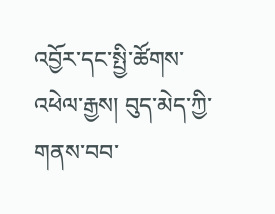འབྱོར་དང་སྤྱི་ཚོགས་འཕེལ་རྒྱས། བུད་མེད་ཀྱི་གནས་བབ་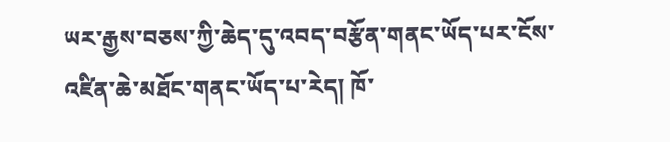ཡར་རྒྱས་བཅས་ཀྱི་ཆེད་དུ་འབད་བརྩོན་གནང་ཡོད་པར་ངོས་འཛིན་ཆེ་མཐོང་གནང་ཡོད་པ་རེད། ཁོ་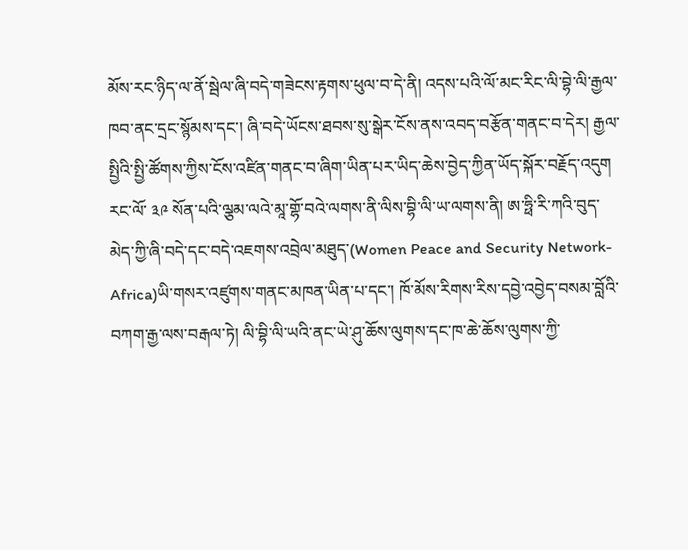མོས་རང་ཉིད་ལ་ནོ་སྦེལ་ཞི་བདེ་གཟེངས་རྟགས་ཕུལ་བ་དེ་ནི། འདས་པའི་ལོ་མང་རིང་ལི་བྷེ་ལི་རྒྱལ་ཁབ་ནང་དྲང་སྙོམས་དང་། ཞི་བདེ་ཡོངས་ཐབས་སུ་སྒེར་ངོས་ནས་འབད་བརྩོན་གནང་བ་དེར། རྒྱལ་སྤྱིའི་སྤྱི་ཚོགས་ཀྱིས་ངོས་འཛིན་གནང་བ་ཞིག་ཡིན་པར་ཡིད་ཆེས་བྱེད་ཀྱིན་ཡོད་སྐོར་བརྗོད་འདུག
རང་ལོ་ ༣༩ སོན་པའི་ལྕམ་ལའེ་མཱ་གྷོ་བའེ་ལགས་ནི་ལིས་བྷི་ལི་ཡ་ལགས་ནི། ཨ་ཧྥི་རི་ཀའི་བུད་མེད་ཀྱི་ཞི་བདེ་དང་བདེ་འཇགས་འབྲེལ་མཐུད་(Women Peace and Security Network-Africa)ཡི་གསར་འཛུགས་གནང་མཁན་ཡིན་པ་དང་། ཁོ་མོས་རིགས་རིས་དབྱེ་འབྱེད་བསམ་བློའི་བཀག་རྒྱ་ལས་བརྒལ་ཏེ། ལི་བྷི་ལི་ཡའི་ནང་ཡེ་ཤུ་ཆོས་ལུགས་དང་ཁ་ཆེ་ཆོས་ལུགས་ཀྱི་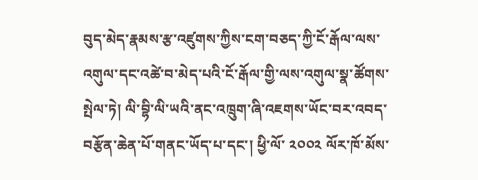བུད་མེད་རྣམས་རྩ་འཛུགས་ཀྱིས་ངག་བཅད་ཀྱི་ངོ་རྒོལ་ལས་འགུལ་དང་འཚེ་བ་མེད་པའི་ངོ་རྒོལ་གྱི་ལས་འགུལ་སྣ་ཚོགས་སྤེལ་ཏེ། ལི་བྷི་ལི་ཡའི་ནང་འཁྲུག་ཞི་འཇགས་ཡོང་བར་འབད་བརྩོན་ཆེན་པོ་གནང་ཡོད་པ་དང་། ཕྱི་ལོ་ ༢༠༠༢ ལོར་ཁོ་མོས་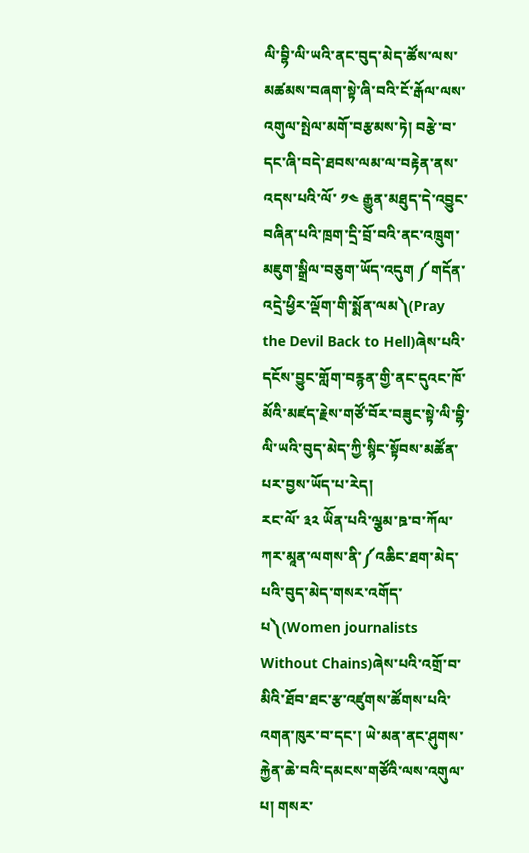ལི་བྷི་ལི་ཡའི་ནང་བུད་མེད་ཚོས་ལས་མཚམས་བཞག་སྟེ་ཞི་བའི་ངོ་རྒོལ་ལས་འགུལ་སྤེལ་མགོ་བརྩམས་ཏེ། བརྩེ་བ་དང་ཞི་བདེ་ཐབས་ལམ་ལ་བརྟེན་ནས་འདས་པའི་ལོ་ ༡༤ རྒྱུན་མཐུད་དེ་འབྱུང་བཞིན་པའི་ཁྲག་དྲི་བྲོ་བའི་ནང་འཁྲུག་མཇུག་སྒྲིལ་བཅུག་ཡོད་འདུག ༼གདོན་འདྲེ་ཕྱིར་ལྡོག་གི་སྨོན་ལམ༽(Pray the Devil Back to Hell)ཞེས་པའི་དངོས་བྱུང་གློག་བརྙན་གྱི་ནང་དུའང་ཁོ་མོའི་མཛད་རྗེས་གཙོ་བོར་བཟུང་སྟེ་ལི་བྷི་ལི་ཡའི་བུད་མེད་ཀྱི་སྙིང་སྟོབས་མཚོན་པར་བྱས་ཡོད་པ་རེད།
རང་ལོ་ ༣༢ ཡིོན་པའི་ལྕམ་ཋ་བ་ཀོལ་ཀར་མཱན་ལགས་ནི་༼འཆིང་ཐག་མེད་པའི་བུད་མེད་གསར་འགོད་པ༽(Women journalists Without Chains)ཞེས་པའི་འགྲོ་བ་མིའི་ཐོབ་ཐང་རྩ་འཛུགས་ཚོགས་པའི་འགན་ཁུར་བ་དང་། ཡེ་མན་ནང་ཤུགས་རྐྱེན་ཆེ་བའི་དམངས་གཙོའི་ལས་འགུལ་པ། གསར་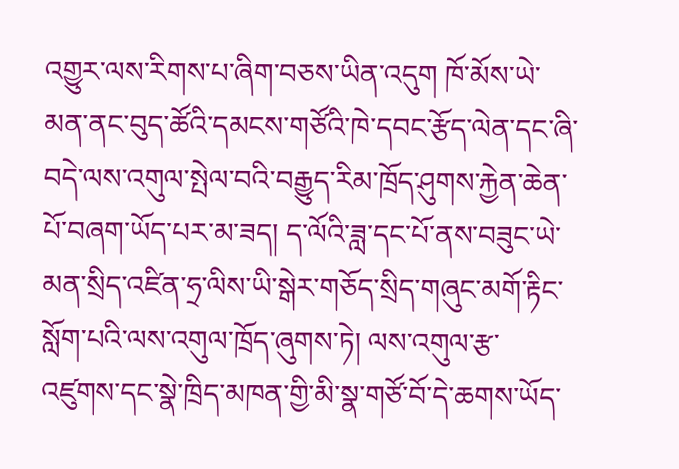འགྱུར་ལས་རིགས་པ་ཞིག་བཅས་ཡིན་འདུག ཁོ་མོས་ཡེ་མན་ནང་བུད་ཚོའི་དམངས་གཙོའི་ཁེ་དབང་རྩོད་ལེན་དང་ཞི་བདེ་ལས་འགུལ་སྤེལ་བའི་བརྒྱུད་རིམ་ཁྲོད་ཤུགས་རྐྱེན་ཆེན་པོ་བཞག་ཡོད་པར་མ་ཟད། ད་ལོའི་ཟླ་དང་པོ་ནས་བཟུང་ཡེ་མན་སྲིད་འཛིན་ཧྲ་ལིས་ཡི་སྒེར་གཅོད་སྲིད་གཞུང་མགོ་རྟིང་སློག་པའི་ལས་འགུལ་ཁྲོད་ཞུགས་ཏེ། ལས་འགུལ་རྩ་འཛུགས་དང་སྣེ་ཁྲིད་མཁན་གྱི་མི་སྣ་གཙོ་བོ་དེ་ཆགས་ཡོད་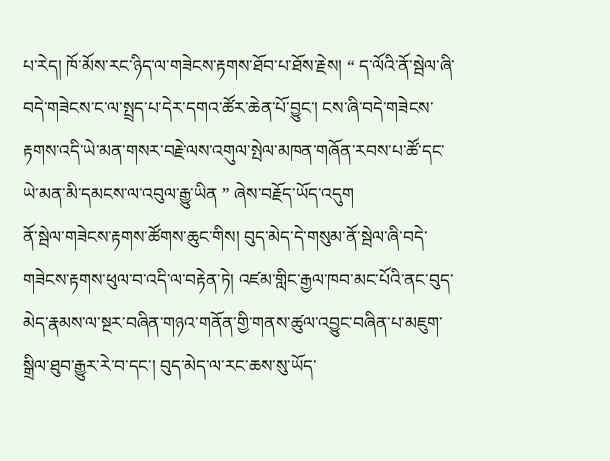པ་རེད། ཁོ་མོས་རང་ཉིད་ལ་གཟེངས་རྟགས་ཐོབ་པ་ཐོས་རྗེས། “ ད་ལོའི་ནོ་སྦེལ་ཞི་བདེ་གཟེངས་ང་ལ་སྤྲད་པ་དེར་དགའ་ཚོར་ཆེན་པོ་བྱུང་། ངས་ཞི་བདེ་གཟེངས་རྟགས་འདི་ཡེ་མན་གསར་བརྗེ་ལས་འགུལ་སྤེལ་མཁན་གཞོན་རབས་པ་ཚོ་དང་ཡེ་མན་མི་དམངས་ལ་འབུལ་རྒྱུ་ཡིན ” ཞེས་བརྗོད་ཡོད་འདུག
ནོ་སྦེལ་གཟེངས་རྟགས་ཚོགས་ཆུང་གིས། བུད་མེད་དེ་གསུམ་ནོ་སྦེལ་ཞི་བདེ་གཟེངས་རྟགས་ཕུལ་བ་འདི་ལ་བརྟེན་ཏེ། འཛམ་གླིང་རྒྱལ་ཁབ་མང་པོའི་ནང་བུད་མེད་རྣམས་ལ་སྔར་བཞིན་གཉའ་གནོན་གྱི་གནས་ཚུལ་འབྱུང་བཞིན་པ་མཇུག་སྒྲིལ་ཐུབ་རྒྱུར་རེ་བ་དང་། བུད་མེད་ལ་རང་ཆས་སུ་ཡོད་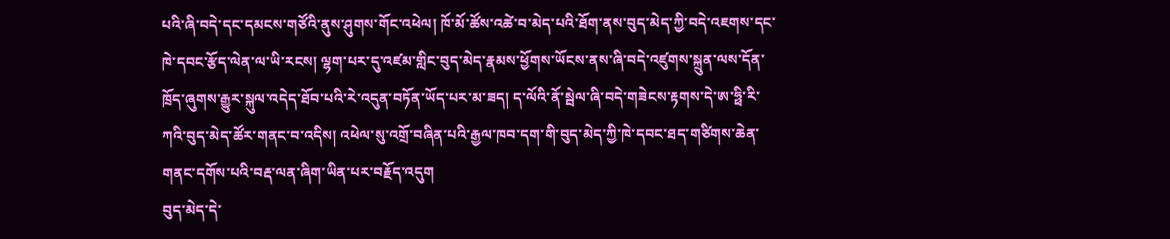པའི་ཞི་བདེ་དང་དམངས་གཙོའི་ནུས་ཤུགས་གོང་འཕེལ། ཁོ་མོ་ཚོས་འཚེ་བ་མེད་པའི་ཐོག་ནས་བུད་མེད་ཀྱི་བདེ་འཇགས་དང་ཁེ་དབང་རྩོད་ལེན་ལ་ཡི་རངས། ལྷག་པར་དུ་འཛམ་གླིང་བུད་མེད་རྣམས་ཕྱོགས་ཡོངས་ནས་ཞི་བདེ་འཛུགས་སྐྲུན་ལས་དོན་ཁྲོད་ཞུགས་རྒྱུར་སྐུལ་འདེད་ཐོབ་པའི་རེ་འདུན་བཏོན་ཡོད་པར་མ་ཟད། ད་ལོའི་ནོ་སྦེལ་ཞི་བདེ་གཟེངས་རྟགས་དེ་ཨ་ཧྥི་རི་ཀའི་བུད་མེད་ཚོར་གནང་བ་འདིས། འཕེལ་སུ་འགྲོ་བཞིན་པའི་རྒྱལ་ཁབ་དག་གི་བུད་མེད་ཀྱི་ཁེ་དབང་ཐད་གཙིགས་ཆེན་གནང་དགོས་པའི་བརྡ་ལན་ཞིག་ཡིན་པར་བརྗོད་འདུག
བུད་མེད་དེ་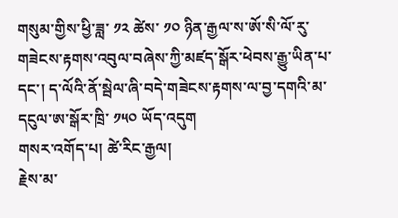གསུམ་གྱིས་ཕྱི་ཟླ་ ༡༢ ཚེས་ ༡༠ ཉིན་རྒྱལ་ས་ཨོ་སི་ལོ་རུ་གཟེངས་རྟགས་འབུལ་བཞེས་ཀྱི་མཛད་སྒོར་ཕེབས་རྒྱུ་ཡིན་པ་དང་། ད་ལོའི་ནོ་སྦེལ་ཞི་བདེ་གཟེངས་རྟགས་ལ་བྱ་དགའི་མ་དངུལ་ཨ་སྒོར་ཁྲི་ ༡༥༠ ཡོད་འདུག
གསར་འགོད་པ། ཚེ་རིང་རྒྱལ།
རྗེས་མ་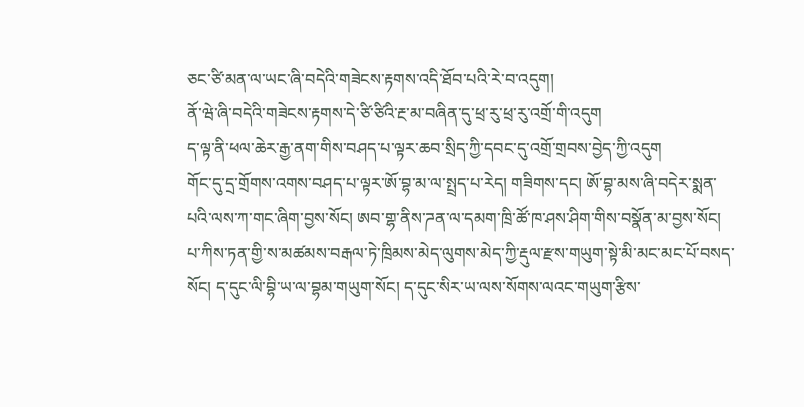ཅང་ཙི་མན་ལ་ཡང་ཞི་བདེའི་གཟེངས་རྟགས་འདི་ཐོབ་པའི་རེ་བ་འདུག།
ནོ་ཝེ་ཞི་བདེའི་གཟེངས་རྟགས་དེ་ཙི་ཙིའི་རྔ་མ་བཞིན་དུ་ཕྲ་རུ་ཕྲ་རུ་འགྲོ་གི་འདུག
ད་ལྟ་ནི་ཕལ་ཆེར་རྒྱ་ནག་གིས་བཤད་པ་ལྟར་ཆབ་སྲིད་ཀྱི་དབང་དུ་འགྲོ་གྲབས་བྱེད་ཀྱི་འདུག
གོང་དུ་དྲ་གྲོགས་འགས་བཤད་པ་ལྟར་ཨོ་བྷ་མ་ལ་སྤྲད་པ་རེད། གཟིགས་དང། ཨོ་བྷ་མས་ཞི་བདེར་སྨན་པའི་ལས་ཀ་གང་ཞིག་བྱས་སོང། ཨབ་གྷ་ནིས་ཌན་ལ་དམག་ཁྲི་ཚོ་ཁ་ཤས་ཤིག་གིས་བསྣོན་མ་བྱས་སོང། པ་ཀིས་ཏན་གྱི་ས་མཚམས་བརྒལ་ཏེ་ཁྲིམས་མེད་ལུགས་མེད་ཀྱི་རྡུལ་རྫས་གཡུག་སྟེ་མི་མང་མང་པོ་བསད་སོང། ད་དུང་ལི་བྷི་ཡ་ལ་བྷམ་གཡུག་སོང། ད་དུང་སིར་ཡ་ལས་སོགས་ལའང་གཡུག་རྩིས་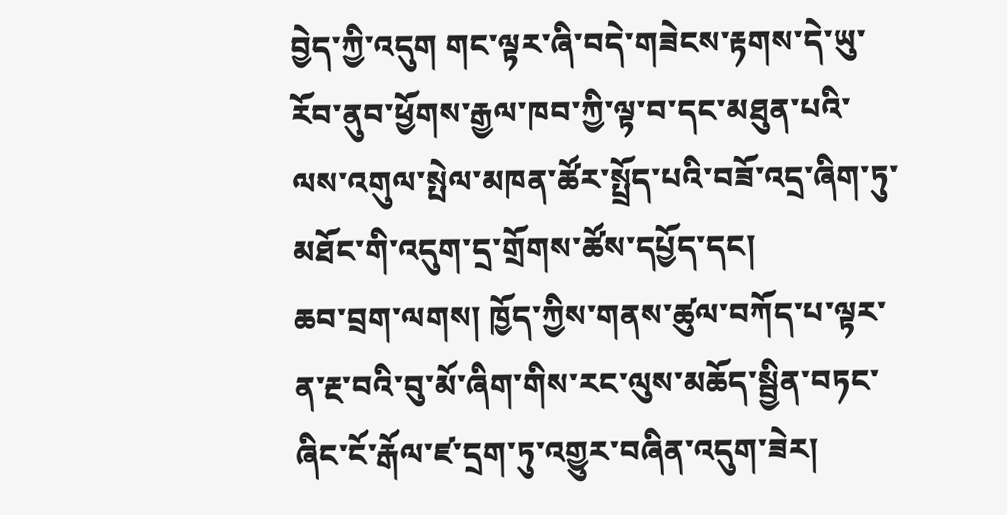བྱེད་ཀྱི་འདུག གང་ལྟར་ཞི་བདེ་གཟེངས་རྟགས་དེ་ཡུ་རོབ་ནུབ་ཕྱོགས་རྒྱལ་ཁབ་ཀྱི་ལྟ་བ་དང་མཐུན་པའི་ལས་འགུལ་སྤེལ་མཁན་ཚོར་སྤྲོད་པའི་བཟོ་འདྲ་ཞིག་ཏུ་མཐོང་གི་འདུག་དྲ་གྲོགས་ཚོས་དཔྱོད་དང།
ཆབ་བྲག་ལགས། ཁྱོད་ཀྱིས་གནས་ཚུལ་བཀོད་པ་ལྟར་ན་རྔ་བའི་བུ་མོ་ཞིག་གིས་རང་ལུས་མཆོད་སྦྱིན་བཏང་ཞིང་ངོ་རྒོལ་ཛ་དྲག་ཏུ་འགྱུར་བཞིན་འདུག་ཟེར།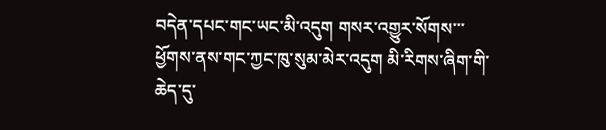བདེན་དཔང་གང་ཡང་མི་འདུག གསར་འགྱུར་སོགས་་་ཕྱོགས་ནས་གང་ཀྱང་ཁུ་སུམ་མེར་འདུག མི་རིགས་ཞིག་གི་ཆེད་དུ་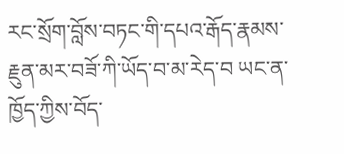རང་སྲོག་བློས་བཏང་གི་དཔའ་རྒོད་རྣམས་རྗུན་མར་བཟོ་ཀི་ཡོད་བ་མ་རེད་བ ཡང་ན་ཁྱོད་ཀྱིས་བོད་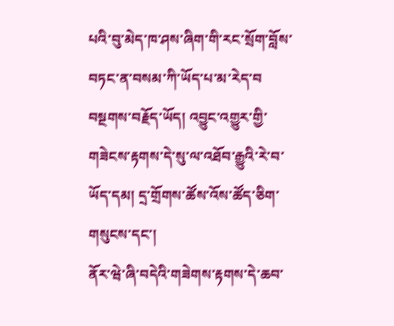པའི་བུ་མེད་ཁ་ཤས་ཞིག་གི་རང་སྲོག་བློས་བཏང་ན་བསམ་ཀི་ཡོད་པ་མ་རེད་བ
བསྔགས་བརྗོད་ཡོད། འབྱུང་འགྱུར་གྱི་གཟེངས་རྟགས་དེ་སུ་ལ་འཐོབ་རྒྱུའི་རེ་བ་ཡོད་དམ། དྲ་གྲོགས་ཚོས་འོས་ཚོད་ཅིག་གསུངས་དང་།
ནོར་ཝེ་ཞི་བདེའི་གཟེགས་རྟགས་དེ་ཆབ་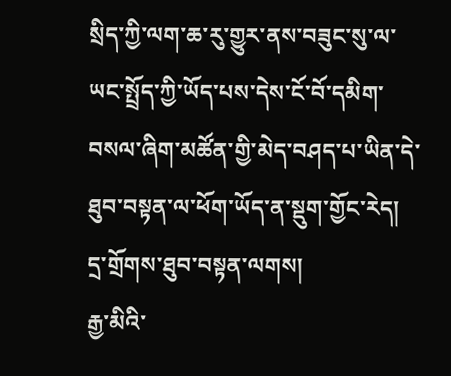སྲིད་ཀྱི་ལག་ཆ་རུ་གྱུར་ནས་བཟུང་སུ་ལ་ཡང་སྤྲོད་ཀྱི་ཡོད་པས་དེས་ངོ་བོ་དམིག་བསལ་ཞིག་མཚོན་གྱི་མེད་བཤད་པ་ཡིན་དེ་ཐུབ་བསྟན་ལ་ཕོག་ཡོད་ན་སྡུག་གྱོང་རེད།
དྲ་གྲོགས་ཐུབ་བསྟན་ལགས།
རྒྱ་མིའི་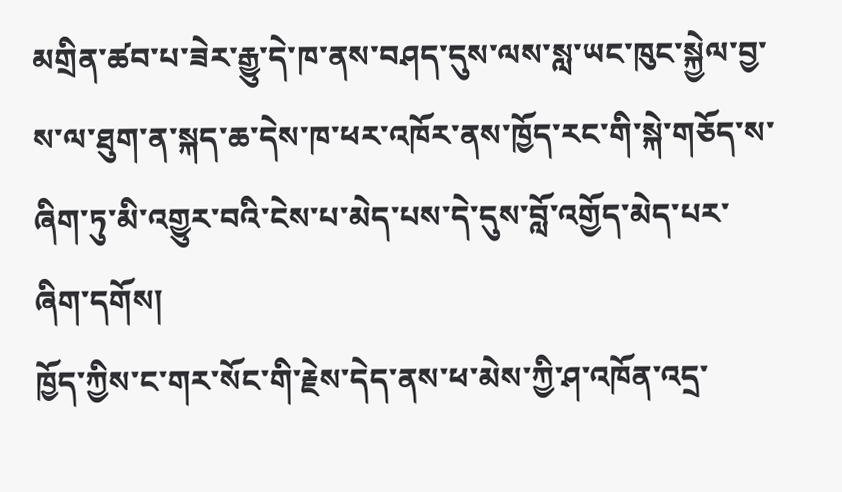མགྲིན་ཚབ་པ་ཟེར་རྒྱུ་དེ་ཁ་ནས་བཤད་དུས་ལས་སླ་ཡང་ཁུང་སྐྱེལ་བྱ་ས་ལ་ཐུག་ན་སྐད་ཆ་དེས་ཁ་ཕར་འཁོར་ནས་ཁྱོད་རང་གི་སྐེ་གཅོད་ས་ཞིག་ཏུ་མི་འགྱུར་བའི་ངེས་པ་མེད་པས་དེ་དུས་བློ་འགྱོད་མེད་པར་ཞིག་དགོས།
ཁྱོད་ཀྱིས་ང་གར་སོང་གི་རྗེས་དེད་ནས་ཕ་མེས་ཀྱི་ཤ་འཁོན་འདྲ་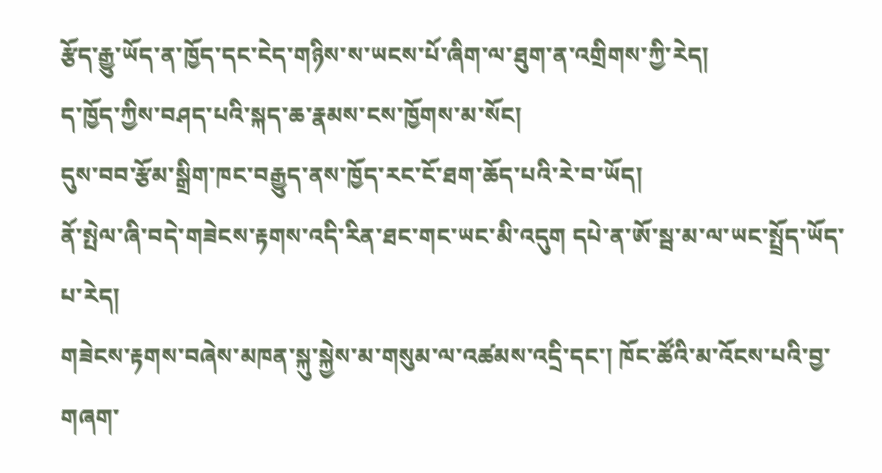རྩོད་རྒྱུ་ཡོད་ན་ཁྱོད་དང་ངེད་གཉིས་ས་ཡངས་པོ་ཞིག་ལ་ཐུག་ན་འགྲིགས་ཀྱི་རེད།
ད་ཁྱོད་ཀྱིས་བཤད་པའི་སྐད་ཆ་རྣམས་ངས་ཁྱོགས་མ་སོང།
དུས་བབ་རྩོམ་སྒྲིག་ཁང་བརྒྱུད་ནས་ཁྱོད་རང་ངོ་ཐག་ཆོད་པའི་རེ་བ་ཡོད།
ནོ་སྤེལ་ཞི་བདེ་གཟེངས་རྟགས་འདི་རིན་ཐང་གང་ཡང་མི་འདུག དཔེ་ན་ཨོ་སྦ་མ་ལ་ཡང་སྤྲོད་ཡོད་པ་རེད།
གཟེངས་རྟགས་བཞེས་མཁན་སྐུ་སྐྱེས་མ་གསུམ་ལ་འཚམས་འདྲི་དང་། ཁོང་ཚོའི་མ་འོངས་པའི་བྱ་གཞག་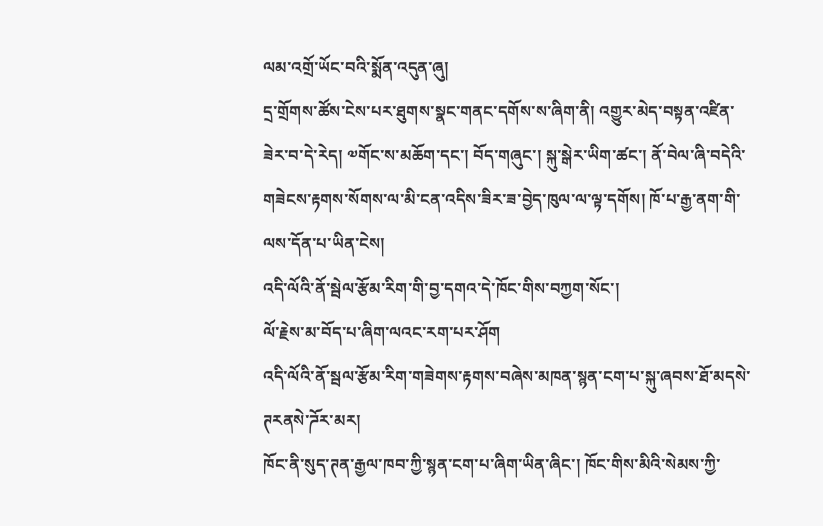ལམ་འགྲོ་ཡོང་བའི་སྨོན་འདུན་ཞུ།
དྲ་གྲོགས་ཚོས་ངེས་པར་ཐུགས་སྣང་གནང་དགོས་ས་ཞིག་ནི། འགྱུར་མེད་བསྟན་འཛིན་ཟེར་བ་དེ་རེད། ༧གོང་ས་མཆོག་དང་། བོད་གཞུང་། སྐུ་སྒེར་ཡིག་ཚང་། ནོ་བེལ་ཞི་བདེའི་གཟེངས་རྟགས་སོགས་ལ་མི་ངན་འདིས་ཟིར་ཟ་བྱེད་ཁུལ་ལ་ལྟ་དགོས། ཁོ་པ་རྒྱ་ནག་གི་ལས་དོན་པ་ཡིན་ངེས།
འདི་ལོའི་ནོ་སྦེལ་རྩོམ་རིག་གི་བྱ་དགའ་དེ་ཁོང་གིས་བཀྱག་སོང་།
ལོ་རྗེས་མ་བོད་པ་ཞིག་ལའང་རག་པར་ཤོག
འདི་ལོའི་ནོ་སྦལ་རྩོམ་རིག་གཟེགས་རྟགས་བཞེས་མཁན་སྙན་ངག་པ་སྐུ་ཞབས་ཐོ་མདསེ་ཊརནསེ་ཌོར་མར།
ཁོང་ནི་སུད་ཊན་རྒྱལ་ཁབ་ཀྱི་སྙན་ངག་པ་ཞིག་ཡིན་ཞིང་། ཁོང་གིས་མིའི་སེམས་ཀྱི་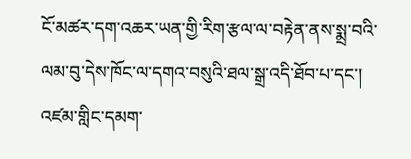ངོ་མཚར་དག་འཆར་ཡན་གྱི་རིག་རྩལ་ལ་བརྟེན་ནས་སྨྲ་བའི་ལམ་བུ་དེས་ཁོང་ལ་དགའ་བསུའི་ཐལ་སྒྲ་འདི་ཐོབ་པ་དང་། འཛམ་གླིང་དམག་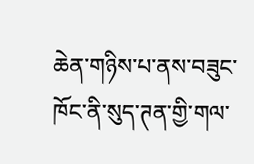ཆེན་གཉིས་པ་ནས་བཟུང་ཁོང་ནི་སུད་ཊན་གྱི་གལ་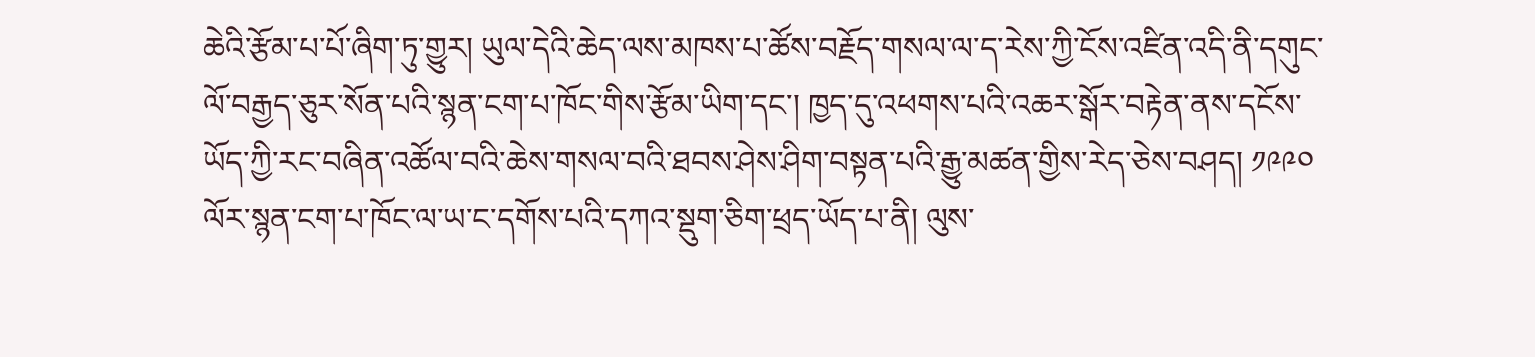ཆེའི་རྩོམ་པ་པོ་ཞིག་ཏུ་གྱུར། ཡུལ་དེའི་ཆེད་ལས་མཁས་པ་ཚོས་བརྗོད་གསལ་ལ་ད་རེས་ཀྱི་ངོས་འཛིན་འདི་ནི་དགུང་ལོ་བརྒྱད་ཅུར་སོན་པའི་སྙན་ངག་པ་ཁོང་གིས་རྩོམ་ཡིག་དང་། ཁྱད་དུ་འཕགས་པའི་འཆར་སྒོར་བརྟེན་ནས་དངོས་ཡོད་ཀྱི་རང་བཞིན་འཚོལ་བའི་ཆེས་གསལ་བའི་ཐབས་ཤེས་ཤིག་བསྟན་པའི་རྒྱུ་མཚན་གྱིས་རེད་ཅེས་བཤད། ༡༩༩༠ ལོར་སྙན་ངག་པ་ཁོང་ལ་ཡ་ང་དགོས་པའི་དཀའ་སྡུག་ཅིག་ཕྲད་ཡོད་པ་ནི། ལུས་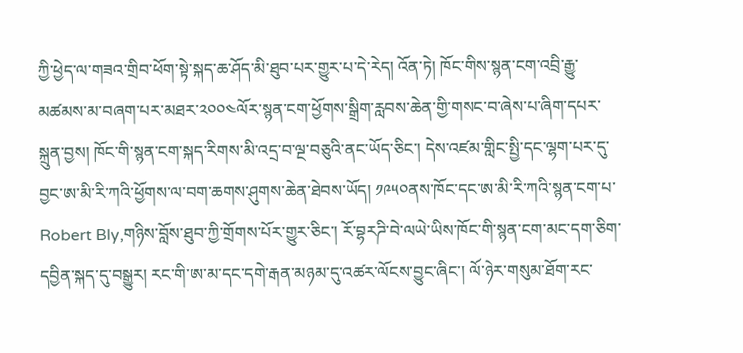ཀྱི་ཕྱེད་ལ་གཟའ་གྲིབ་ཕོག་སྟེ་སྐད་ཆ་ཤོད་མི་ཐུབ་པར་གྱུར་པ་དེ་རེད། འོན་ཏེ། ཁོང་གིས་སྙན་ངག་འབྲི་རྒྱུ་མཚམས་མ་བཞག་པར་མཐར་༢༠༠༤ལོར་སྙན་ངག་ཕྱོགས་སྒྲིག་རླབས་ཆེན་གྱི་གསང་བ་ཞེས་པ་ཞིག་དཔར་སྐྲུན་བྱས། ཁོང་གི་སྙན་ངག་སྐད་རིགས་མི་འདྲ་བ་ལྔ་བཅུའི་ནང་ཡོད་ཅིང་། དེས་འཛམ་གླིང་སྤྱི་དང་ལྷག་པར་དུ་བྱང་ཨ་མི་རི་ཀའི་ཕྱོགས་ལ་བག་ཆགས་ཤུགས་ཆེན་ཐེབས་ཡོད། ༡༩༥༠ནས་ཁོང་དང་ཨ་མི་རི་ཀའི་སྙན་ངག་པ་ Robert Bly,གཉིས་བློས་ཐུབ་ཀྱི་གྲོགས་པོར་གྱུར་ཅིང་། རོ་བྷརཌི་བེ་ལཡེ་ཡིས་ཁོང་གི་སྙན་ངག་མང་དག་ཅིག་དབྱིན་སྐད་དུ་བསྒྱུར། རང་གི་ཨ་མ་དང་དགེ་རྒན་མཉམ་དུ་འཚར་ལོངས་བྱུང་ཞིང་། ལོ་ཉེར་གསུམ་ཐོག་རང་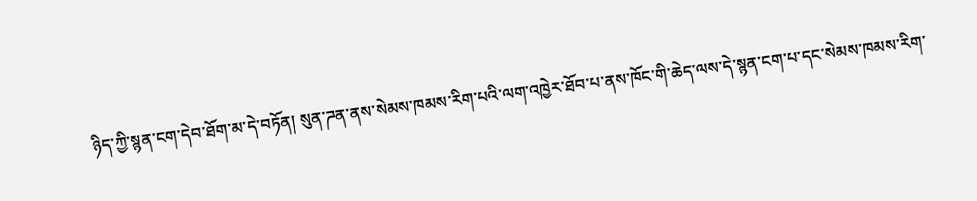ཉིད་ཀྱི་སྙན་ངག་དེབ་ཐོག་མ་དེ་བཏོན། སུན་ཌན་ནས་སེམས་ཁམས་རིག་པའི་ལག་འཁྱེར་ཐོབ་པ་ནས་ཁོང་གི་ཆེད་ལས་དེ་སྙན་ངག་པ་དང་སེམས་ཁམས་རིག་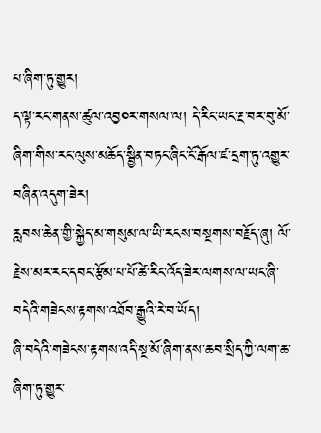པ་ཞིག་ཏུ་གྱུར།
ད་ལྟ་རང་གནས་ཚུལ་འབྱ༠ར་གསལ་ལ། དེ་རིང་ཡང་རྔ་བར་བུ་མོ་ཞིག་གིས་རང་ལུས་མཆོད་སྦྱིན་བཏང་ཞིང་ངོ་རྒོལ་ཛ་དྲག་ཏུ་འགྱུར་བཞིན་འདུག་ཟེར།
རླབས་ཆེན་གྱི་སྐྱེད་མ་གསུམ་ལ་ཡི་རངས་བསྔགས་བརྗོད་ཞུ། ལོ་རྗེས་མར་རང་དབང་རྩོམ་པ་པོ་ཚེ་རིང་འོད་ཟེར་ལགས་ལ་ཡང་ཞི་བདེའི་གཟེངས་རྟགས་འཐོབ་རྒྱུའི་རེ་བ་ཡོད།
ཞི་བདེའི་གཟེངས་རྟགས་འདི་སྔ་མོ་ཞིག་ནས་ཆབ་སྲིད་ཀྱི་ལག་ཆ་ཞིག་ཏུ་གྱུར་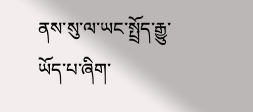ནས་སུ་ལ་ཡང་སྤྲོད་རྒྱུ་ཡོད་པ་ཞིག་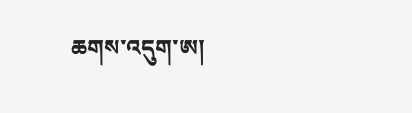ཆགས་འདུག་ཨ།